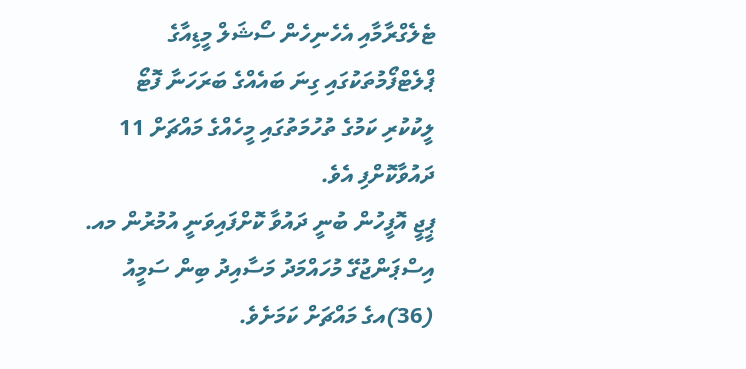ޓެލެގްރާމާއި އެހެނިހެން ސޯޝަލް މީޑިއާގެ ޕްލެޓްފޯމުތަކުގައި ގިނަ ބައެއްގެ ބަރަހަނާ ފޮޓޯ ލީކުކުރި ކަމުގެ ތުހުމަތުގައި މީހެއްގެ މައްޗަށް 11 ދައުވާކޮށްފި އެވެ.
ޕީޖީ އޮފީހުން ބުނީ ދައުވާ ކޮށްފައިވަނީ އުމުރުން މއ. އިސްޕަންޖުގޭ މުހައްމަދު މަސާއިދު ބިން ސަމީއު (36)އގެ މައްޗަށް ކަމަށެވެ.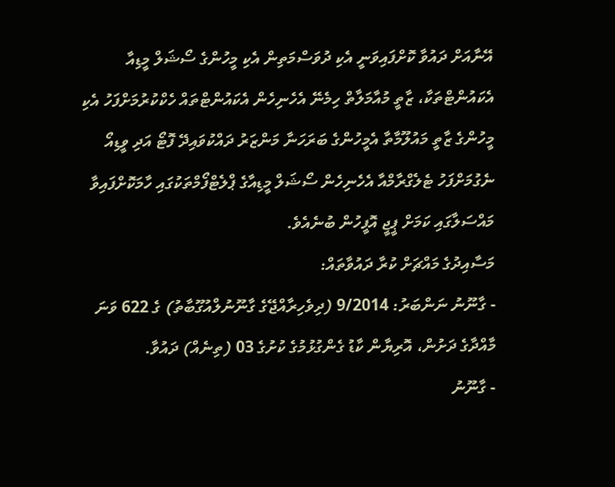އޭނާއަށް ދައުވާ ކޮށްފައިވަނީ އެކި ދުވަސްމަތިން އެކި މީހުންގެ ސޯޝަލް މީޑިއާ އެކައުންޓްތަކާ، ޒާތީ މުއާމަލާތް ހިމެނޭ އެހެނިހެން އެކައުންޓްތައް ހެކްކުރުމަށްފަހު އެކި މީހުންގެ ޒާތީ މައުލޫމާތާ އެމީހުންގެ ބަރަހަނާ މަންޒަރު ދައްކުވައިދޭ ފޮޓޯ އަދި ވީޑިއޯ ނެގުމަށްފަހު ޓެލެގްރާމްއާ އެހެނިހެން ސޯޝަލް މީޑިއާގެ ޕްލެޓްފޯމްތަކުގައި ހާމަކޮށްފައިވާ މައްސަލާގައި ކަމަށް ޕީޖީ އޮފީހުން ބުނެއެވެ.
މަސާއިދުގެ މައްޗަށް ކުރާ ދައުވާތައް:
- ގާނޫނު ނަންބަރު: 9/2014 (ދިވެހިރާއްޖޭގެ ގާނޫނުލްއުގޫބާތު) ގެ 622 ވަނަ މާއްދާގެ ދަށުން، އޮރިޔާން ކާޑު ގެންގުޅުމުގެ ކުށުގެ 03 (ތިނެއް) ދައުވާ.
- ގާނޫނު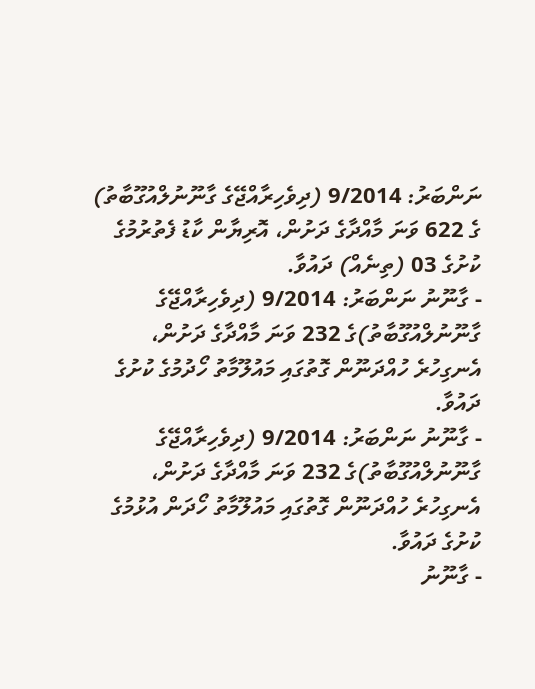ނަންބަރު: 9/2014 (ދިވެހިރާއްޖޭގެ ގާނޫނުލްއުގޫބާތު) ގެ 622 ވަނަ މާއްދާގެ ދަށުން، އޮރިޔާން ކާޑު ފެތުރުމުގެ ކުށުގެ 03 (ތިނެއް) ދައުވާ.
- ގާނޫނު ނަންބަރު: 9/2014 (ދިވެހިރާއްޖޭގެ ގާނޫނުލްއުގޫބާތު)ގެ 232 ވަނަ މާއްދާގެ ދަށުން، އެނގިހުރެ ހުއްދަނޫން ގޮތުގައި މައުލޫމާތު ހޯދުމުގެ ކުށުގެ ދައުވާ.
- ގާނޫނު ނަންބަރު: 9/2014 (ދިވެހިރާއްޖޭގެ ގާނޫނުލްއުގޫބާތު)ގެ 232 ވަނަ މާއްދާގެ ދަށުން، އެނގިހުރެ ހުއްދަނޫން ގޮތުގައި މައުލޫމާތު ހޯދަން އުޅުމުގެ ކުށުގެ ދައުވާ.
- ގާނޫނު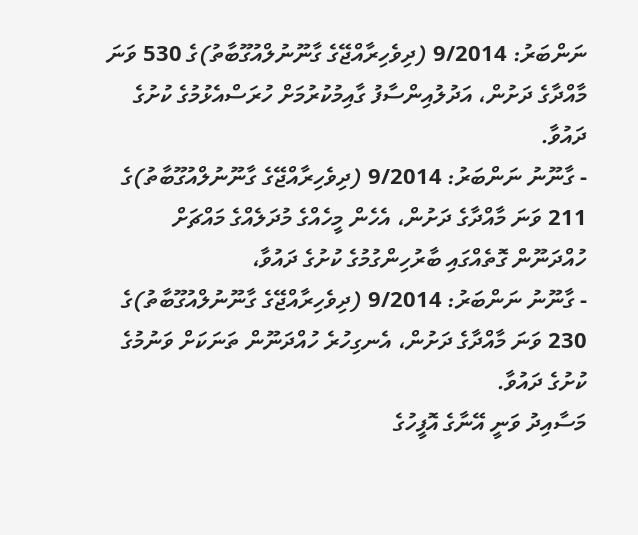ނަންބަރު: 9/2014 (ދިވެހިރާއްޖޭގެ ގާނޫނުލްއުގޫބާތު)ގެ 530 ވަނަ މާއްދާގެ ދަށުން، އަދުލުއިންސާފު ގާއިމުކުރުމަށް ހުރަސްއެޅުމުގެ ކުށުގެ ދައުވާ.
- ގާނޫނު ނަންބަރު: 9/2014 (ދިވެހިރާއްޖޭގެ ގާނޫނުލްއުގޫބާތު)ގެ 211 ވަނަ މާއްދާގެ ދަށުން، އެހެން މީހެއްގެ މުދަލެއްގެ މައްޗަށް ހުއްދަނޫން ގޮތެއްގައި ބާރުހިންގުމުގެ ކުށުގެ ދައުވާ،
- ގާނޫނު ނަންބަރު: 9/2014 (ދިވެހިރާއްޖޭގެ ގާނޫނުލްއުގޫބާތު)ގެ 230 ވަނަ މާއްދާގެ ދަށުން، އެނގިހުރެ ހުއްދަނޫން ތަނަކަށް ވަނުމުގެ ކުށުގެ ދައުވާ.
މަސާއިދު ވަނީ އޭނާގެ އޮފީހުގެ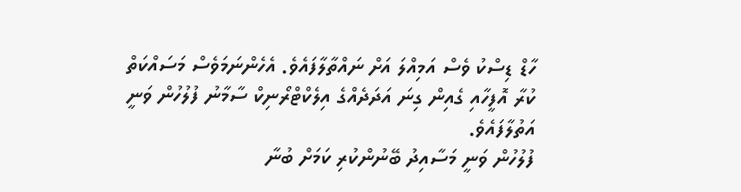ހާޑް ޑިސްކު ވެސް އަމިއްލަ އަށް ނައްތާލާފައެވެ. އެހެންނަމަވެސް މަސައްކަތް ކުރާ އޮފީހާއި ގެއިން ގިނަ އަދަދެއްގެ އިލެކްޓްރޯނިކް ސާމާނު ފުލުހުން ވަނީ އަތުލާފައެވެ.
ފުލުހުން ވަނީ މަސާއިދު ބޭނުންކުރި ކަމަށް ބުނާ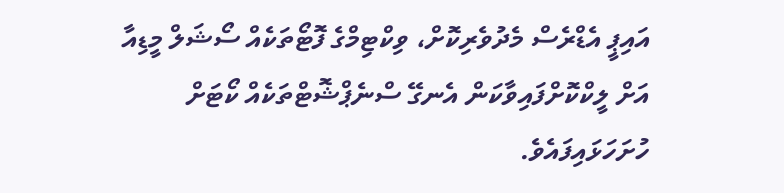އައިޕީ އެޑްރެސް މެދުވެރިކޮށް، ވިކްޓިމްގެ ފޮޓޯތަކެއް ސޯޝަލް މީޑިއާ އަށް ލީކްކޮށްފައިވާކަން އެނގޭ ސްނެޕްޝޮޓްތަކެއް ކޯޓަށް ހުށަހަޅައިފައެވެ.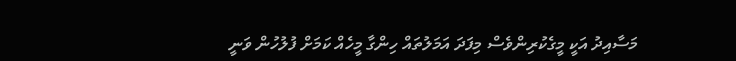މަސާއިދު އަކީ މީގެކުރިންވެސް މިފަދަ އަމަލުތައް ހިންގާ މީހެއް ކަމަށް ފުލުހުން ވަނީ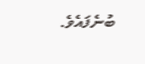ބުނެފައެވެ.